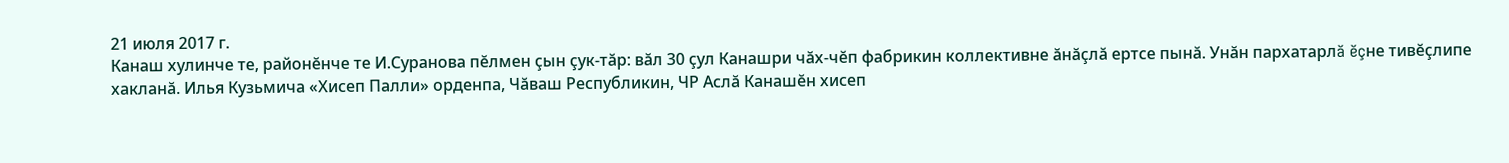21 июля 2017 г.
Канаш хулинче те, районĕнче те И.Суранова пĕлмен çын çук-тăр: вăл 30 çул Канашри чăх-чĕп фабрикин коллективне ăнăçлă ертсе пынă. Унăн пархатарлă ĕçне тивĕçлипе хакланă. Илья Кузьмича «Хисеп Палли» орденпа, Чăваш Республикин, ЧР Аслă Канашĕн хисеп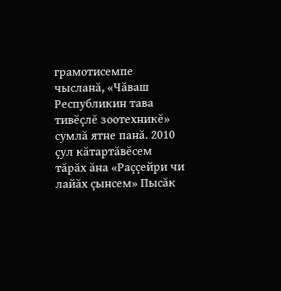грамотисемпе чысланă, «Чăваш Республикин тава тивĕçлĕ зоотехникĕ» сумлă ятне панă. 2010 çул кăтартăвĕсем тăрăх ăна «Раççейри чи лайăх çынсем» Пысăк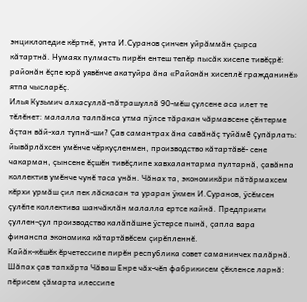энциклопедие кĕртнĕ, унта И.Суранов çинчен уйрăммăн çырса кăтартнă. Нумаях пулмасть пирĕн ентеш тепĕр пысăк хисепе тивĕçрĕ: районăн ĕçпе юрă уявĕнче акатуйра ăна «Районăн хисеплĕ гражданинĕ» ятпа чысларĕç.
Илья Кузьмич алхасуллă-пăтрашуллă 90-мĕш çулсене аса илет те тĕлĕнет: малалла талпăнса утма пÿлсе тăракан чăрмавсене çĕнтерме ăçтан вăй-хал тупнă-ши? Çав самантрах ăна савăнăç туйăмĕ çупăрлать: йывăрлăхсен умĕнче чĕркуçленмен, производство кăтартăвĕ- сене чакарман, çынсене ĕçшĕн тивĕçлипе хавхалантарма пултарнă, çавăнпа коллектив умĕнче чунĕ таса унăн. Чăнах та, экономикăри пăтăрмахсем кĕрхи урмăш çил пек лăскасан та ураран ÿкмен И.Суранов, ÿсĕмсен çулĕпе коллектива шанчăклăн малалла ертсе кайнă. Предприяти çуллен-çул производство калăпăшне ÿстерсе пынă, çапла вара финанспа экономика кăтартăвĕсем çирĕпленнĕ.
Кайăк-кĕшĕк ĕрчетессипе пирĕн республика совет саманинчех палăрнă. Шăпах çав тапхăрта Чăваш Енре чăх-чĕп фабрикисем çĕкленсе ларнă: пĕрисем çăмарта илессипе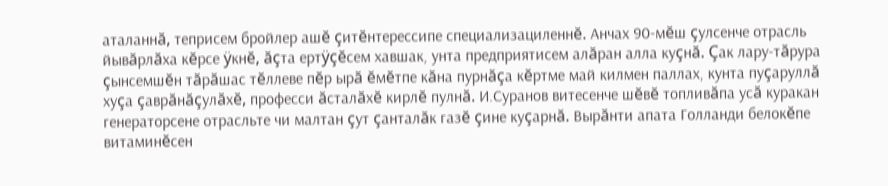аталаннă, теприсем бройлер ашĕ çитĕнтерессипе специализациленнĕ. Анчах 90-мĕш çулсенче отрасль йывăрлăха кĕрсе ÿкнĕ, ăçта ертÿçĕсем хавшак, унта предприятисем алăран алла куçнă. Çак лару-тăрура çынсемшĕн тăрăшас тĕллеве пĕр ырă ĕмĕтпе кăна пурнăçа кĕртме май килмен паллах, кунта пуçаруллă хуçа çаврăнăçулăхĕ, професси ăсталăхĕ кирлĕ пулнă. И.Суранов витесенче шĕвĕ топливăпа усă куракан генераторсене отрасльте чи малтан çут çанталăк газĕ çине куçарнă. Вырăнти апата Голланди белокĕпе витаминĕсен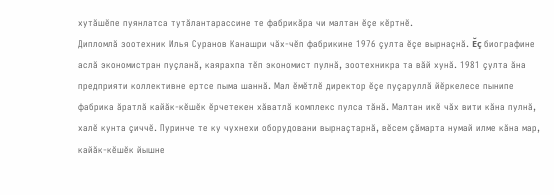хутăшĕпе пуянлатса тутăлантарассине те фабрикăра чи малтан ĕçе кĕртнĕ.
Дипломлă зоотехник Илья Суранов Канашри чăх-чĕп фабрикине 1976 çулта ĕçе вырнаçнă. Ĕç биографине аслă экономистран пуçланă, каярахпа тĕп экономист пулнă, зоотехникра та вăй хунă. 1981 çулта ăна предприяти коллективне ертсе пыма шаннă. Мал ĕмĕтлĕ директор ĕçе пуçаруллă йĕркелесе пынипе фабрика ăратлă кайăк-кĕшĕк ĕрчетекен хăватлă комплекс пулса тăнă. Малтан икĕ чăх вити кăна пулнă, халĕ кунта çиччĕ. Пуринче те ку чухнехи оборудовани вырнаçтарнă, вĕсем çăмарта нумай илме кăна мар, кайăк-кĕшĕк йышне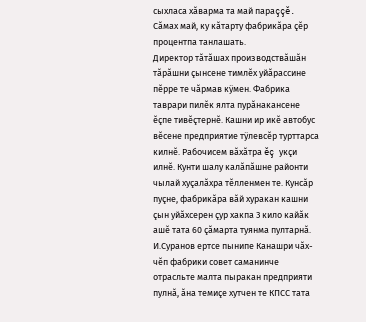сыхласа хăварма та май параççĕ. Сăмах май, ку кăтарту фабрикăра çĕр процентпа танлашать.
Директор тăтăшах производствăшăн тăрăшни çынсене тимлĕх уйăрассине пĕрре те чăрмав кÿмен. Фабрика таврари пилĕк ялта пурăнакансене ĕçпе тивĕçтернĕ. Кашни ир икĕ автобус вĕсене предприятие тÿлевсĕр турттарса килнĕ. Рабочисем вăхăтра ĕç укçи илнĕ. Кунти шалу калăпăшне районти чылай хуçалăхра тĕлленмен те. Кунсăр пуçне, фабрикăра вăй хуракан кашни çын уйăхсерен çур хакпа 3 кило кайăк ашĕ тата 60 çăмарта туянма пултарнă.
И.Суранов ертсе пынипе Канашри чăх-чĕп фабрики совет саманинче отрасльте малта пыракан предприяти пулнă, ăна темиçе хутчен те КПСС тата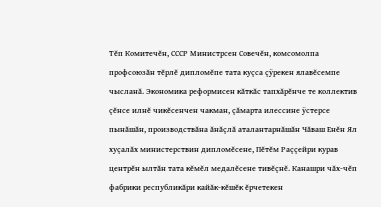Тĕп Комитечĕн, СССР Министрсен Совечĕн, комсомолпа профсоюзăн тĕрлĕ дипломĕпе тата куçса çÿрекен ялавĕсемпе чысланă. Экономика реформисен кăткăс тапхăрĕнче те коллектив çĕнсе илнĕ чикĕсенчен чакман, çăмарта илессине ÿстерсе пынăшăн, производствăна ăнăçлă аталантарнăшăн Чăваш Енĕн Ял хуçалăх министерствин дипломĕсене, Пĕтĕм Раççейри курав центрĕн ылтăн тата кĕмĕл медалĕсене тивĕçнĕ. Канашри чăх-чĕп фабрики республикăри кайăк-кĕшĕк ĕрчетекен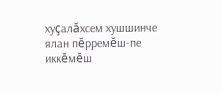хуçалăхсем хушшинче ялан пĕрремĕш-пе иккĕмĕш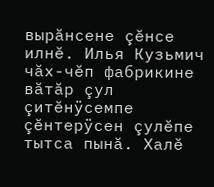вырăнсене çĕнсе илнĕ. Илья Кузьмич чăх-чĕп фабрикине вăтăр çул çитĕнÿсемпе çĕнтерÿсен çулĕпе тытса пынă. Халĕ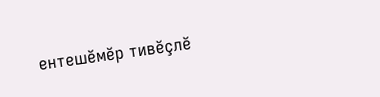ентешĕмĕр тивĕçлĕ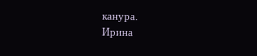канура.
Ирина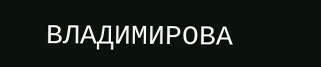ВЛАДИМИРОВА